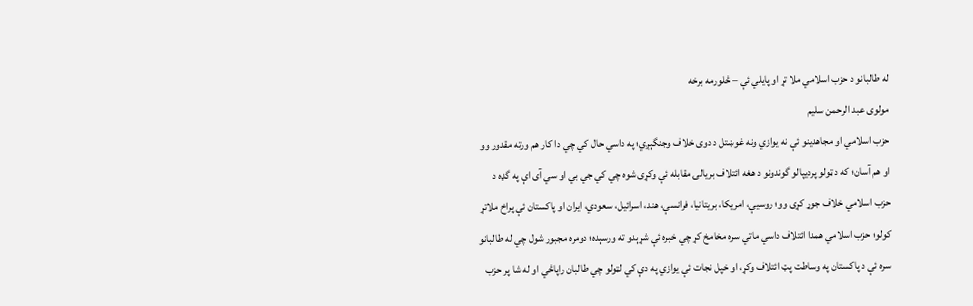له طالبانو د حزب اسلامي ملا تړ او پايلي ئې – څلورمه برخه
مولوی عبد الرحمن سليم
حزب اسلامي او مجاهدينو ئې نه يوازي ونه غوښتل د دوى خلاف وجنگېږي؛ په داسي حال كي چي دا كار هم ورته مقدور وو او هم آسان؛ كه د ټولو پرديپالو گوندونو د هغه ائتلاف بريالۍ مقابله ئې وكړى شوه چي كي جي بي او سي آى اې په گډه د حزب اسلامي خلاف جوړ كړى وو؛ روسيې، امريكا، بريتانيا، فرانسې، هند، اسرائيل، سعودي، ايران او پاكستان ئې پراخ ملاتړ كولو؛ حزب اسلامي همدا ائتلاف داسي ماتي سره مخامخ كړ چي خبره ئې شړېدو ته ورسېده؛ دومره مجبور شول چي له طالبانو سره ئې د پاكستان په وساطت پټ ائتلاف وكړ، او خپل نجات ئې يوازي په دې كي لټولو چي طالبان راپاڅي او له شا پر حزب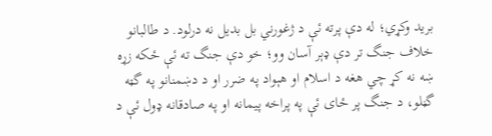بريد وكړي؛ له دې پرته ئې د ژغورني بل بديل نه درلود. د طالبانو خلاف جنگ تر دې ډېر آسان وو؛ خو دې جنگ ته ئې ځكه زړه ښه نه كړ چي هغه د اسلام او هېواد په ضرر او د دښمنانو په گټه گڼلو، د جنگ پر ځاى ئې په پراخه پيمانه او په صادقانه ډول ئې د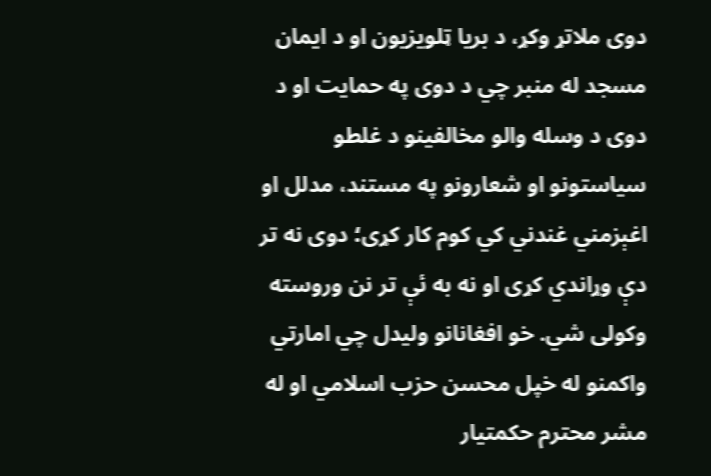دوى ملاتړ وكړ، د بريا ټلويزيون او د ايمان مسجد له منبر چي د دوى په حمايت او د دوى د وسله والو مخالفينو د غلطو سياستونو او شعارونو په مستند، مدلل او اغېزمني غندني كي كوم كار كړى؛ دوى نه تر دې وړاندي كړى او نه به ئې تر نن وروسته وكولى شي. خو افغانانو وليدل چي امارتي واكمنو له خپل محسن حزب اسلامي او له مشر محترم حكمتيار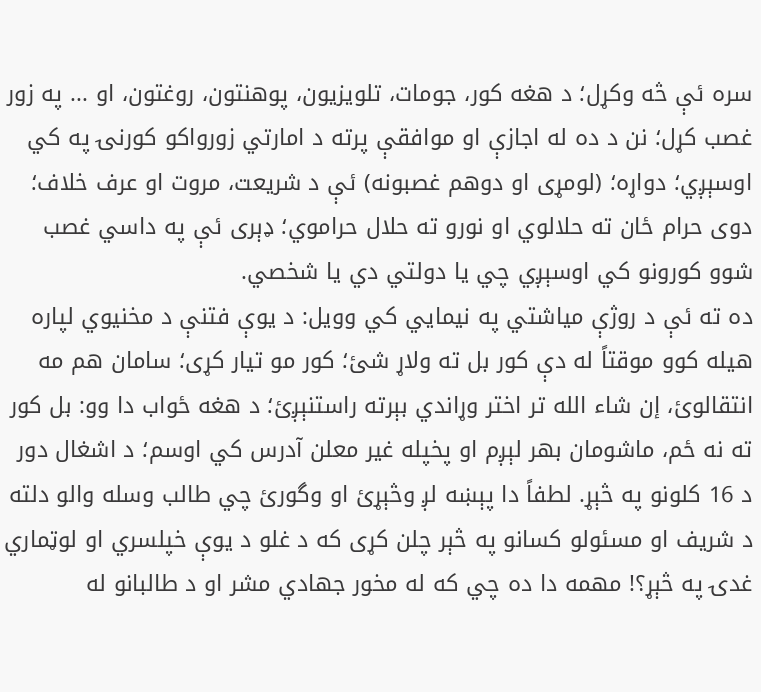سره ئې څه وكړل؛ د هغه كور، جومات، تلويزيون، پوهنتون، روغتون، او ... په زور غصب كړل؛ نن د ده له اجازې او موافقې پرته د امارتي زورواكو كورنۍ په كي اوسېږي؛ دواړه؛ (لومړى او دوهم غصبونه) ئې د شريعت، مروت او عرف خلاف؛ دوى حرام ځان ته حلالوي او نورو ته حلال حراموي؛ ډېرى ئې په داسي غصب شوو كورونو كي اوسېږي چي يا دولتي دي يا شخصي.
ده ته ئې د روژې مياشتي په نيمايي كي وويل: د يوې فتنې د مخنيوي لپاره هيله كوو موقتاً له دې كور بل ته ولاړ شئ؛ كور مو تيار كړى؛ سامان هم مه انتقالوئ، إن شاء الله تر اختر وړاندي بېرته راستنېږئ؛ د هغه ځواب دا وو: بل كور ته نه ځم، ماشومان بهر لېږم او پخپله غير معلن آدرس كي اوسم؛ د اشغال دور د 16 كلونو په څېړ. لطفاً دا پېښه لږ وڅېړئ او وگورئ چي طالب وسله والو دلته د شريف او مسئولو كسانو په څېر چلن كړى كه د غلو د يوې خپلسري او لوټماري غدۍ په څېړ؟! مهمه دا ده چي كه له مخور جهادي مشر او د طالبانو له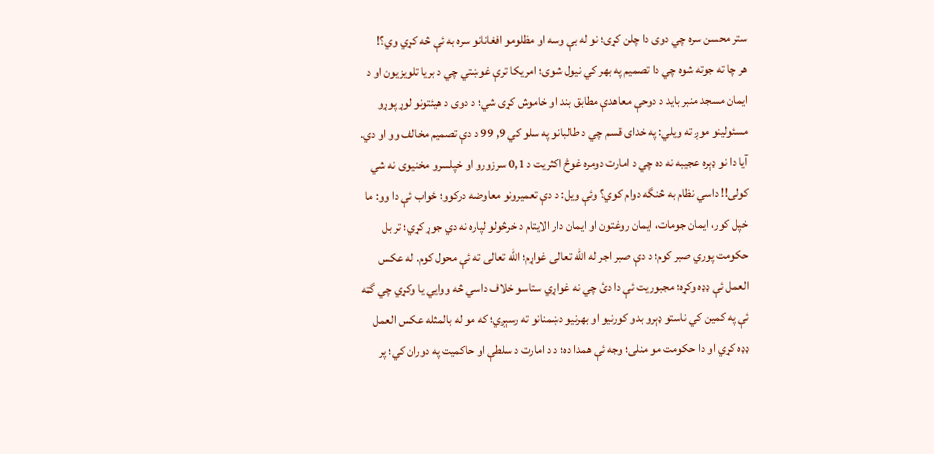ستر محسن سره چي دوى دا چلن كړى؛ نو له بې وسه او مظلومو افغانانو سره به ئې څه كړي وي؟!
هر چا ته جوته شوه چي دا تصميم په بهر كي نيول شوى؛ امريكا ترې غوښتي چي د بريا تلويزيون او د ايمان مسجد منبر بايد د دوحې معاهدې مطابق بند او خاموش كړى شي؛ د دوى د هيئتونو لوړ پوړو مسئولينو موږ ته ويلي: په خداى قسم چي د طالبانو په سلو كي 9, 99 د دې تصميم مخالف وو او دي. آيا دا نو ډېره عجيبه نه ده چي د امارت دومره غوڅ اكثريت د 0,1 سرزورو او خپلسرو مخنيوى نه شي كولى!! داسي نظام به څنگه دوام كوي؟ وئې ويل: د دې تعميرونو معاوضه دركوو؛ ځواب ئې دا وو: ما خپل كور، ايمان جومات، ايمان روغتون او ايمان دار الايتام د خرڅولو لپاره نه دي جوړ كړي؛ تر بل حكومت پوري صبر كوم؛ د دې صبر اجر له الله تعالى غواړم؛ الله تعالى ته ئې محول كوم. له عكس العمل ئې ډډه وكړه؛ مجبوريت ئې دا دئ چي نه غواړي ستاسو خلاف داسي څه ووايي يا وكړي چي گټه ئې په كمين كي ناستو ډېرو بدو كورنيو او بهرنيو دښمنانو ته رسېږي؛ كه مو له بالمثله عكس العمل ډډه كړي او دا حكومت مو منلى؛ وجه ئې همدا ده؛ د د امارت د سلطې او حاكميت په دوران كي؛ پر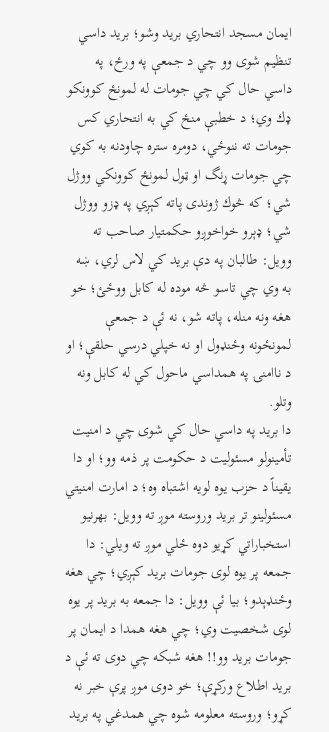ايمان مسجد انتحاري بريد وشو؛ بريد داسي تنظيم شوى وو چي د جمعې په ورځ، په داسي حال كي چي جومات له لمونځ كوونكو ډك وي؛ د خطبې منځ كي به انتحاري كس جومات ته ننوځي، دومره ستره چاودنه به كوي چي جومات ړنگ او ټول لمونځ كوونكي ووژل شي؛ كه څوك ژوندى پاته كېږي په ډزو ووژل شي؛ ډېرو خواخوږو حكمتيار صاحب ته وويل: طالبان په دې بريد كي لاس لري، ښه به وي چي تاسو څه موده له كابل ووځئ؛ خو هغه ونه منله، پاته شو، نه ئې د جمعې لمونځونه وځنډول او نه خپلي درسي حلقې؛ او د ناامنۍ په همداسي ماحول كي له كابل ونه وتلو.
دا بريد په داسي حال كي شوى چي د امنيت تأمينولو مسئوليت د حكومت پر ذمه وو؛ او دا يقيناً د حزب يوه لويه اشتباه وه؛ د امارت امنيتي مسئولينو تر بريد وروسته موږ ته وويل: بهرنيو استخباراتي كړيو دوه ځلي موږ ته ويلي: دا جمعه پر يوه لوى جومات بريد كېږي؛ چي هغه وځنډېدو؛ بيا ئې وويل: دا جمعه به بريد پر يوه لوى شخصيت وي؛ چي هغه همدا د ايمان پر جومات بريد وو!! هغه شبكه چي دوى ته ئې د بريد اطلاع وركړې؛ خو دوى موږ پرې خبر نه كړو؛ وروسته معلومه شوه چي همدغي په بريد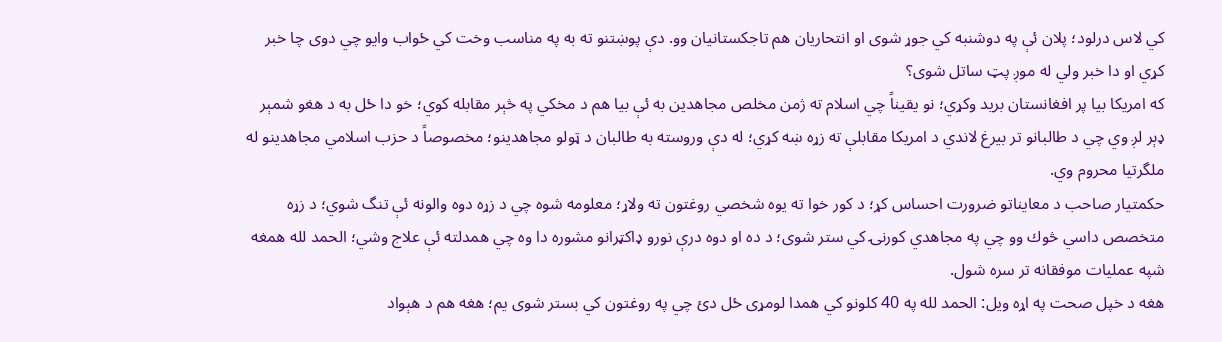كي لاس درلود؛ پلان ئې په دوشنبه كي جوړ شوى او انتحاريان هم تاجكستانيان وو. دې پوښتنو ته به په مناسب وخت كي ځواب وايو چي دوى چا خبر كړي او دا خبر ولي له موږ پټ ساتل شوى؟
كه امريكا بيا پر افغانستان بريد وكړي؛ نو يقيناً چي اسلام ته ژمن مخلص مجاهدين به ئې بيا هم د مخكي په څېر مقابله كوي؛ خو دا ځل به د هغو شمېر ډېر لږ وي چي د طالبانو تر بيرغ لاندي د امريكا مقابلې ته زړه ښه كړي؛ له دې وروسته به طالبان د ټولو مجاهدينو؛ مخصوصاً د حزب اسلامي مجاهدينو له ملگرتيا محروم وي.
حكمتيار صاحب د معايناتو ضرورت احساس كړ؛ د كور خوا ته يوه شخصي روغتون ته ولاړ؛ معلومه شوه چي د زړه دوه والونه ئې تنگ شوي؛ د زړه متخصص داسي څوك وو چي په مجاهدي كورنۍ كي ستر شوى؛ د ده او دوه درې نورو ډاكټرانو مشوره دا وه چي همدلته ئې علاج وشي؛ الحمد لله همغه شپه عمليات موفقانه تر سره شول.
هغه د خپل صحت په اړه ويل: الحمد لله په 40 كلونو كي همدا لومړى ځل دئ چي په روغتون كي بستر شوى يم؛ هغه هم د هېواد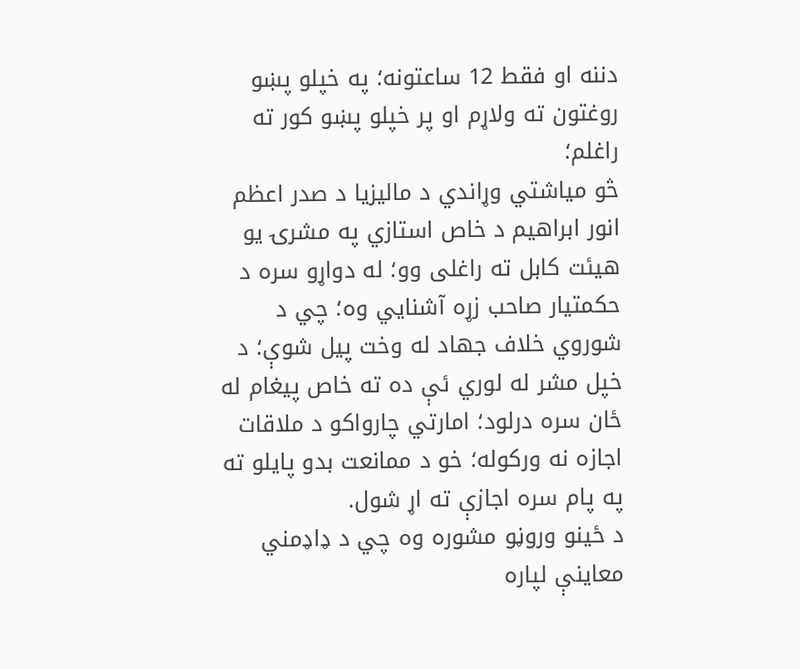دننه او فقط 12 ساعتونه؛ په خپلو پښو روغتون ته ولاړم او پر خپلو پښو كور ته راغلم؛
څو مياشتي وړاندي د ماليزيا د صدر اعظم انور ابراهيم د خاص استازي په مشرۍ يو هيئت كابل ته راغلى وو؛ له دواړو سره د حكمتيار صاحب زړه آشنايي وه؛ چي د شوروي خلاف جهاد له وخت پيل شوې؛ د خپل مشر له لوري ئې ده ته خاص پيغام له ځان سره درلود؛ امارتي چارواكو د ملاقات اجازه نه وركوله؛ خو د ممانعت بدو پايلو ته په پام سره اجازې ته اړ شول.
د ځينو وروڼو مشوره وه چي د ډاډمني معاينې لپاره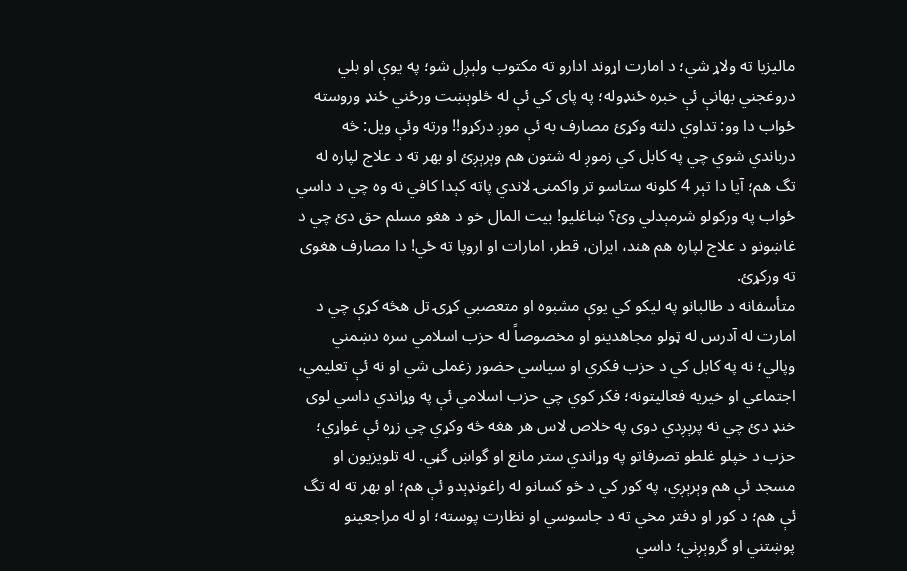ماليزيا ته ولاړ شي؛ د امارت اړوند ادارو ته مكتوب ولېږل شو؛ په يوې او بلي دروغجني بهانې ئې خبره ځنډوله؛ په پاى كي ئې له څلوېښت ورځني ځنډ وروسته ځواب دا وو: تداوي دلته وكړئ مصارف به ئې موږ دركړو!! ورته وئې ويل: څه درباندي شوي چي په كابل كي زموږ له شتون هم وېرېږئ او بهر ته د علاج لپاره له تگ هم؛ آيا دا تېر 4 كلونه ستاسو تر واكمنۍ لاندي پاته كېدا كافي نه وه چي د داسي ځواب په وركولو شرمېدلي وئ؟ ښاغليو! بيت المال خو د هغو مسلم حق دئ چي د غاښونو د علاج لپاره هم هند، ايران، قطر، امارات او اروپا ته ځي! دا مصارف هغوى ته وركړئ.
متأسفانه د طالبانو په ليكو كي يوې مشبوه او متعصبي كړۍ تل هڅه كړې چي د امارت له آدرس له ټولو مجاهدينو او مخصوصاً له حزب اسلامي سره دښمني وپالي؛ نه په كابل كي د حزب فكري او سياسي حضور زغملى شي او نه ئې تعليمي، اجتماعي او خيريه فعاليتونه؛ فكر كوي چي حزب اسلامي ئې په وړاندي داسي لوى خنډ دئ چي نه پرېږدي دوى په خلاص لاس هر هغه څه وكړي چي زړه ئې غواړي؛ حزب د خپلو غلطو تصرفاتو په وړاندي ستر مانع او گواښ گڼي. له تلويزيون او مسجد ئې هم وېرېږي، په كور كي د څو كسانو له راغونډېدو ئې هم؛ او بهر ته له تگ ئې هم؛ د كور او دفتر مخي ته د جاسوسي او نظارت پوسته؛ او له مراجعينو پوښتني او گروېږني؛ داسي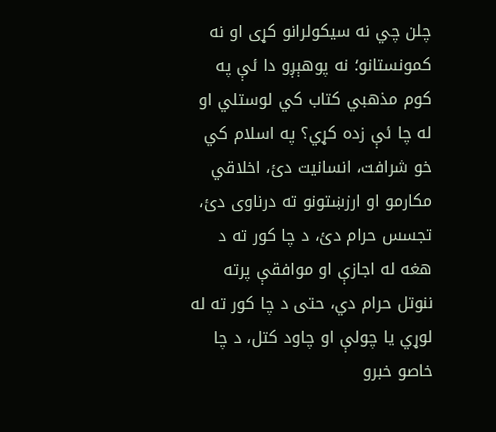چلن چي نه سيكولرانو كړى او نه كمونستانو؛ نه پوهېږو دا ئې په كوم مذهبي كتاب كي لوستلي او له چا ئې زده كړي؟ په اسلام كي خو شرافت، انسانيت دئ، اخلاقي مكارمو او ارزښتونو ته درناوى دئ، تجسس حرام دئ، د چا كور ته د هغه له اجازې او موافقې پرته ننوتل حرام دي، حتى د چا كور ته له لوړي يا چولې او چاود كتل، د چا خاصو خبرو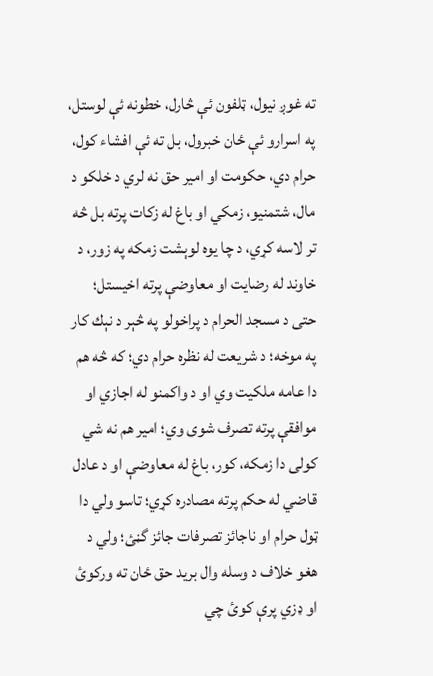ته غوږ نيول، ټلفون ئې څارل، خطونه ئې لوستل، په اسرارو ئې ځان خبرول، بل ته ئې افشاء كول، حرام دي، حكومت او امير حق نه لري د خلكو د مال، شتمنيو، زمكي او باغ له زكات پرته بل څه تر لاسه كړي، د چا يوه لوېشت زمكه په زور، د خاوند له رضايت او معاوضې پرته اخيستل؛ حتى د مسجد الحرام د پراخولو په څېر د نېك كار په موخه؛ د شريعت له نظره حرام دي؛ كه څه هم دا عامه ملكيت وي او د واكمنو له اجازي او موافقې پرته تصرف شوى وي؛ امير هم نه شي كولى دا زمكه، كور، باغ له معاوضې او د عادل قاضي له حكم پرته مصادره كړي؛ تاسو ولي دا ټول حرام او ناجائز تصرفات جائز گڼئ؛ ولي د هغو خلاف د وسله وال بريد حق ځان ته وركوئ او ډزي پرې كوئ چي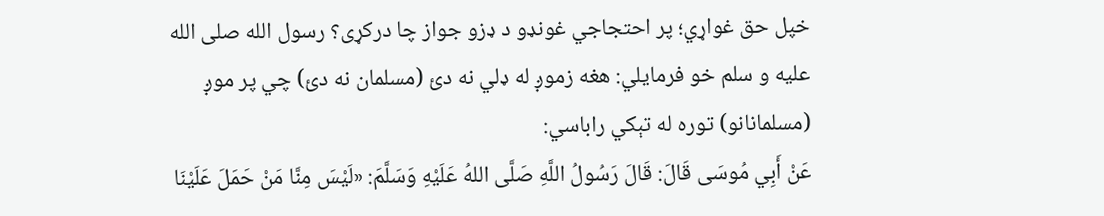خپل حق غواړي؛ پر احتجاجي غونډو د ډزو جواز چا دركړى؟ رسول الله صلى الله عليه و سلم خو فرمايلي: هغه زموږ له ډلي نه دئ (مسلمان نه دئ) چي پر موږ (مسلمانانو) توره له تېكي راباسي:
عَنْ أَبِي مُوسَى قَالَ: قَالَ رَسُولُ اللَّهِ صَلَّى اللهُ عَلَيْهِ وَسَلَّمَ: «لَيْسَ مِنَّا مَنْ حَمَلَ عَلَيْنَا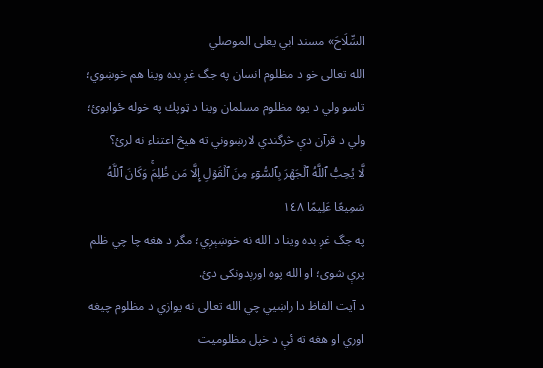السِّلَاحَ» مسند ابي يعلى الموصلي
الله تعالى خو د مظلوم انسان په جگ غږ بده وينا هم خوښوي؛ تاسو ولي د يوه مظلوم مسلمان وينا د ټوپك په خوله ځوابوئ؛ ولي د قرآن دې څرگندي لارښووني ته هيڅ اعتناء نه لرئ؟
لَّا يُحِبُّ ٱللَّهُ ٱلۡجَهۡرَ بِٱلسُّوٓءِ مِنَ ٱلۡقَوۡلِ إِلَّا مَن ظُلِمَۚ وَكَانَ ٱللَّهُ سَمِيعًا عَلِيمًا ١٤٨
په جگ غږ بده وينا د الله نه خوښېږي؛ مگر د هغه چا چي ظلم پرې شوى؛ او الله پوه اورېدونكى دئ.
د آيت الفاظ دا راښيي چي الله تعالى نه يوازي د مظلوم چيغه اوري او هغه ته ئې د خپل مظلوميت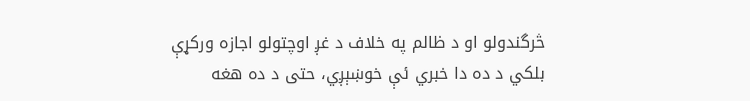څرگندولو او د ظالم په خلاف د غږ اوچتولو اجازه وركړې بلكي د ده دا خبري ئې خوښېږي، حتى د ده هغه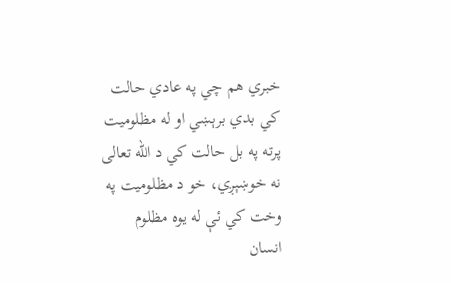خبري هم چي په عادي حالت كي بدي برېښي او له مظلوميت پرته په بل حالت كي د الله تعالى نه خوښېږي، خو د مظلوميت په وخت كي ئې له يوه مظلوم انسان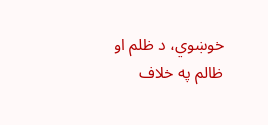خوښوي، د ظلم او ظالم په خلاف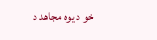خو د يوه مجاهد د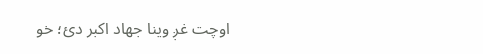اوچت غږ وينا جهاد اكبر دئ؛ خو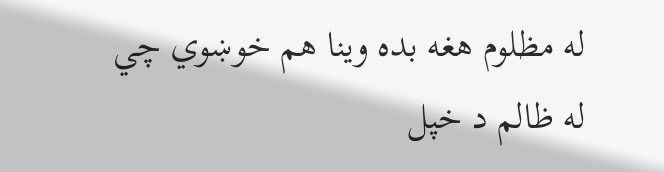له مظلوم هغه بده وينا هم خوښوي چي له ظالم د خپل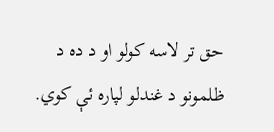حق تر لاسه كولو او د ده د ظلمونو د غندلو لپاره ئې كوي.